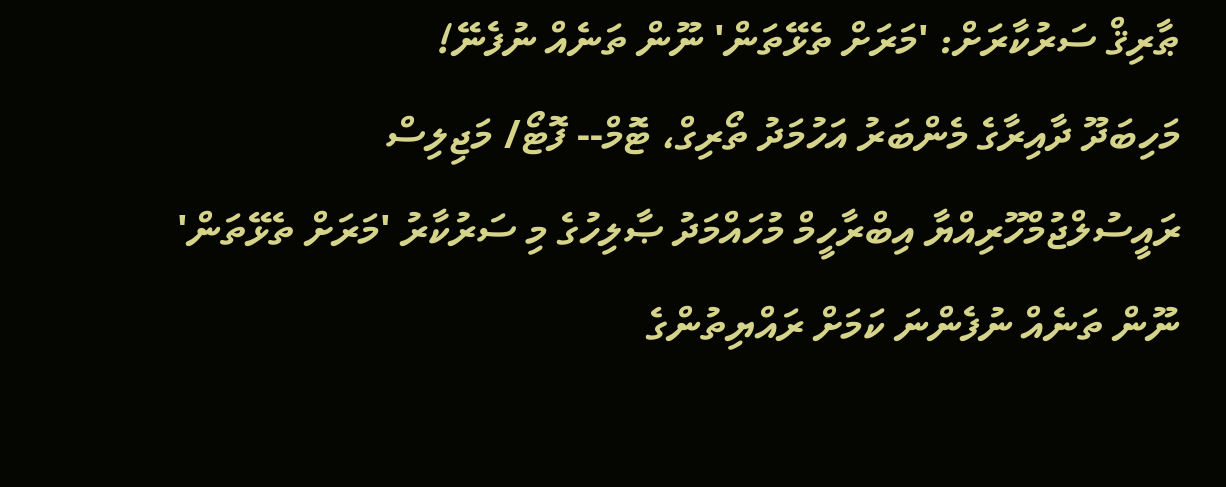ޠާރިޤް ސަރުކާރަށް: 'މަރަށް ތެޅޭތަން' ނޫން ތަނެއް ނުފެނޭ!
މަހިބަދޫ ދާއިރާގެ މެންބަރު އަހުމަދު ތޯރިގް، ޓޮމް-- ފޮޓޯ/ މަޖިލިސް
ރައީސުލްޖުމްހޫރިއްޔާ އިބްރާހީމް މުހައްމަދު ޞާލިހުގެ މި ސަރުކާރު 'މަރަށް ތެޅޭތަން' ނޫން ތަނެއް ނުފެންނަ ކަމަށް ރައްޔިތުންގެ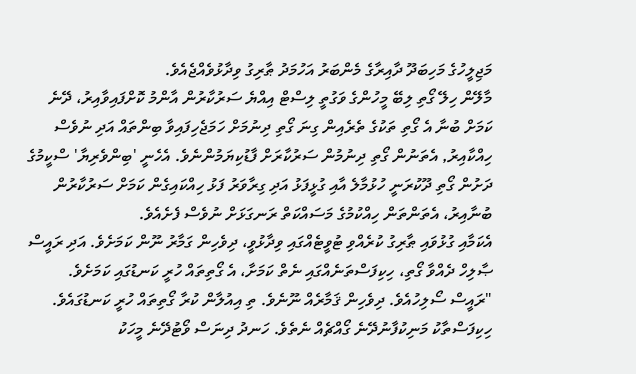މަޖިލީހުގެ މަހިބަދޫ ދާއިރާގެ މެންބަރު އަހުމަދު ޠާރިގު ވިދާޅުވެއްޖެއެވެ.
މާލޭން ހިލޭ ގޯތި ލިބޭ މީހުންގެ ވަގުތީ ލިސްޓް އިއްޔެ ސަރުކާރުން އާންމު ކޮށްފައިވާއިރު، ދޭނެ ކަމަށް ބުނާ އެ ގޯތި ތަކުގެ ތެރެއިން ގިނަ ގޯތި ދިނުމަށް ހަމަޖެހިފައިވާ ބިންތައް އަދި ނުވެސް ހިއްކާއިރު, އެތަނުން ގޯތި ދިނުމުން ސަރުކާރަށް ފާޑުކިޔަމުންނެވެ. އެހެނީ 'ބިންވެރިޔާ' ސްކީމުގެ ދަށުން ގޯތި ދޫކުރަނީ ހުޅުމާލެ އާއި ގުޅީފަޅު އަދި ގިރާވަރު ފަޅު ހިއްކައިގެން ކަމަށް ސަރުކާރުން ބުނާއިރު، އެތަންތަން ހިއްކުމުގެ މަސައްކަތް ރަނގަޅަށް ނުވެސް ފެށެއެވެ.
އެކަމާއި ގުޅުވައި ޠާރިގު ކުރެއްވި ޓުވީޓެއްގައި ވިދާޅުވީ، ދިވެހިން ގަމާރު ނޫން ކަމަށެވެ. އަދި ރައީސް ޞާލިހް ދެއްވާ ގޯތި، ހިކިފަސްތަނެއްގައި ނެތް ކަމަށާ، އެ ގޯތިތައް ހުރީ ކަނޑުގައި ކަމަށެވެ.
"ރައީސް ސޯލިހުއެވެ. ދިވެހިން ޤަމާރެއް ނޫނެވެ. ތި އިއުލާން ކުރާ ގޯތިތައް ހުރީ ކަނޑުގައެވެ. ހިކިފަސްތާކު މަނިކުފާނުދޭނެ ގޯއްޗެއް ނެތެވެ. ހަނދު ދިނަސް ވޯޓުދޭނެ މީހަކު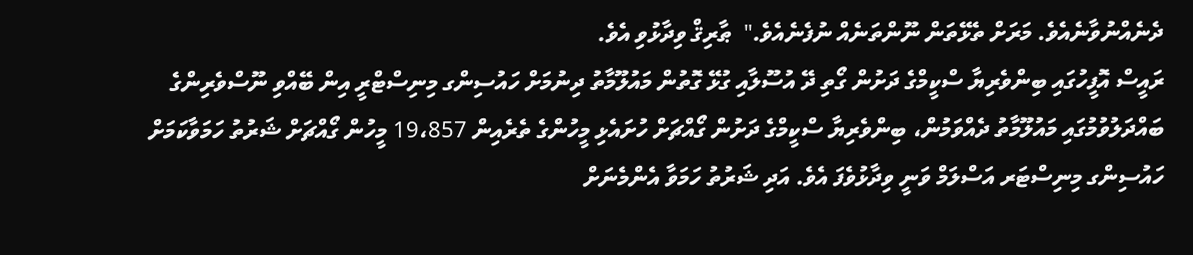ދެނެއްނުވާނެއެވެ. މަރަށް ތެޅޭތަން ނޫންތަނެއް ނުފެނެއެވެ."  ޠާރިޤް ވިދާޅުވި އެވެ.
ރައީސް އޮފީހުގައި ބިންވެރިޔާ ސްކީމްގެ ދަށުން ގޯތި ދޭ އުސޫލާއި ގުޅޭ ގޮތުން މައުލޫމާތު ދިނުމަށް ހައުސިންގ މިނިސްޓްރީ އިން ބޭއްވި ނޫސްވެރިންގެ ބައްދަލުވުމުގައި މައުލޫމާތު ދެއްވަމުން، ބިންވެރިޔާ ސްކީމްގެ ދަށުން ގޯއްޗަށް ހުށައެޅި މީހުންގެ ތެރެއިން 19،857 މީހުން ގޯއްޗަށް ޝަރުތު ހަމަވާކަމަށް ހައުސިންގ މިނިސްޓަރ އަސްލަމް ވަނީ ވިދާޅުވެފަ އެވެ. އަދި ޝަރުތު ހަމަވާ އެންމެނަށް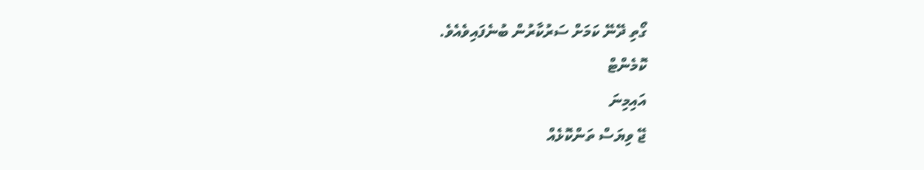ގޯތި ދޭނޭ ކަމަށް ސަރުކާރުން ބުނެފައިވެއެވެ.
ކޮމެންޓް
އައިމިނަ
ޖޭ ވިޔަސް ތަންކޮޅެއް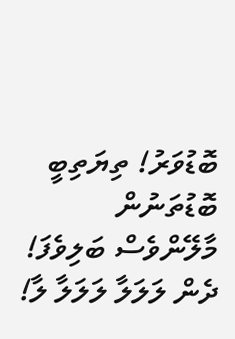ބޮޑުވަރު! ތިޔަތިބީ ބޮޑުތަނުން މާލޭންވެސް ބަލިވެފަ! ދެން ލަލަލާ ލަލަލާ ލާ!